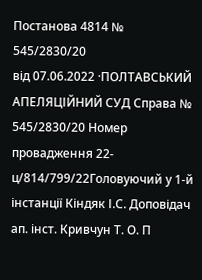Постанова 4814 № 545/2830/20
від 07.06.2022 ·ПОЛТАВСЬКИЙ АПЕЛЯЦІЙНИЙ СУД Справа № 545/2830/20 Номер провадження 22-ц/814/799/22Головуючий у 1-й інстанції Кіндяк І.С. Доповідач ап. інст. Кривчун Т. О. П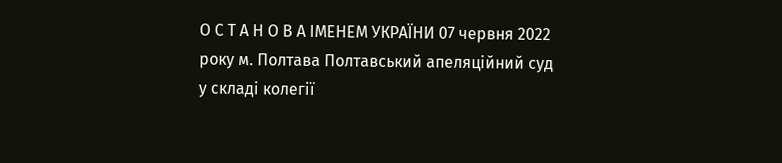О С Т А Н О В А ІМЕНЕМ УКРАЇНИ 07 червня 2022 року м. Полтава Полтавський апеляційний суд у складі колегії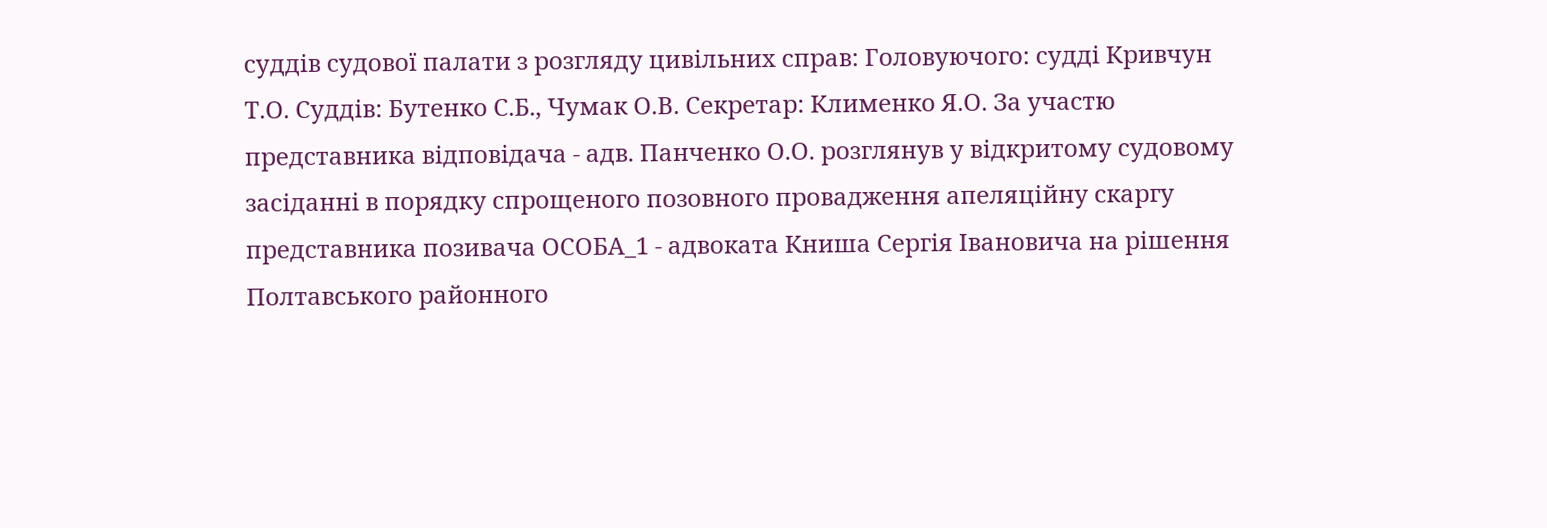суддів судової палати з розгляду цивільних справ: Головуючого: судді Кривчун Т.О. Суддів: Бутенко С.Б., Чумак О.В. Секретар: Клименко Я.О. За участю представника відповідача - адв. Панченко О.О. розглянув у відкритому судовому засіданні в порядку спрощеного позовного провадження апеляційну скаргу представника позивача ОСОБА_1 - адвоката Книша Сергія Івановича на рішення Полтавського районного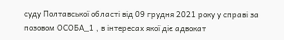суду Полтавської області від 09 грудня 2021 року у справі за позовом ОСОБА_1 , в інтересах якої діє адвокат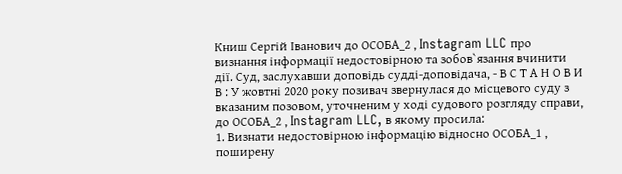Книш Сергій Іванович до ОСОБА_2 , Instagram LLC про визнання інформації недостовірною та зобов`язання вчинити дії. Суд, заслухавши доповідь судді-доповідача, - В С Т А Н О В И В : У жовтні 2020 року позивач звернулася до місцевого суду з вказаним позовом, уточненим у ході судового розгляду справи, до ОСОБА_2 , Instagram LLC, в якому просила:
1. Визнати недостовірною інформацію відносно ОСОБА_1 , поширену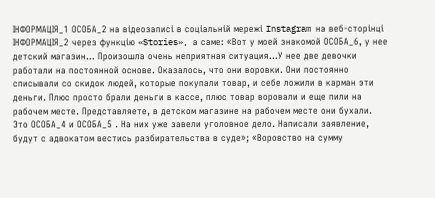ІНФОРМАЦІЯ_1 ОСОБА_2 на відеозаписі в соціальній мережі Instagram на веб-сторінці ІНФОРМАЦІЯ_2 через функцію «Stories», а саме: «Вот у моей знакомой ОСОБА_6, у нее детский магазин… Произошла очень неприятная ситуация…У нее две девочки работали на постоянной основе. Оказалось, что они воровки. Они постоянно списывали со скидок людей, которые покупали товар, и себе ложили в карман эти деньги. Плюс просто брали деньги в кассе, плюс товар воровали и еще пили на рабочем месте. Представляете, в детском магазине на рабочем месте они бухали. Это ОСОБА_4 и ОСОБА_5 . На них уже завели уголовное дело. Написали заявление, будут с адвокатом вестись разбирательства в суде»; «Воровство на сумму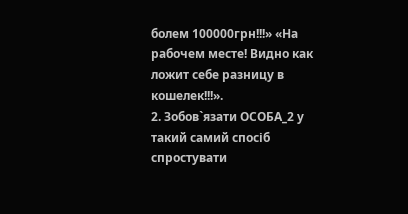болем 100000грн!!!» «На рабочем месте! Видно как ложит себе разницу в кошелек!!!».
2. Зобов`язати ОСОБА_2 у такий самий спосіб спростувати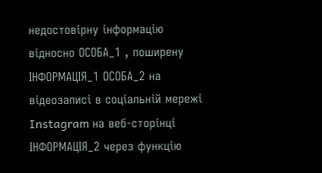недостовірну інформацію відносно ОСОБА_1 , поширену ІНФОРМАЦІЯ_1 ОСОБА_2 на відеозаписі в соціальній мережі Instagram на веб-сторінці ІНФОРМАЦІЯ_2 через функцію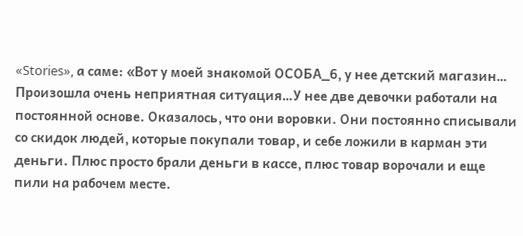«Stories», а саме: «Вот у моей знакомой ОСОБА_6, у нее детский магазин… Произошла очень неприятная ситуация…У нее две девочки работали на постоянной основе. Оказалось, что они воровки. Они постоянно списывали со скидок людей, которые покупали товар, и себе ложили в карман эти деньги. Плюс просто брали деньги в кассе, плюс товар ворочали и еще пили на рабочем месте.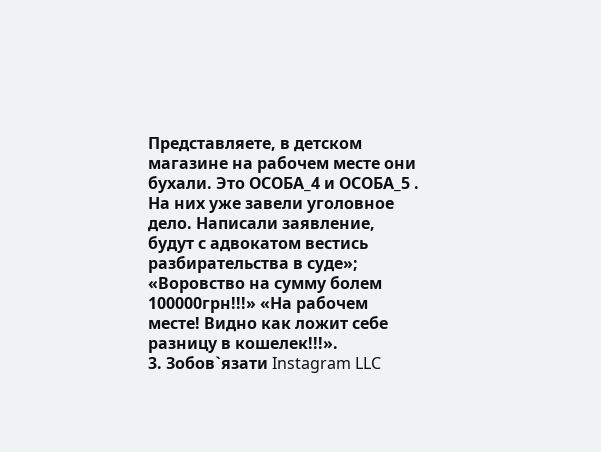Представляете, в детском магазине на рабочем месте они бухали. Это ОСОБА_4 и ОСОБА_5 . На них уже завели уголовное дело. Написали заявление, будут с адвокатом вестись разбирательства в суде»; «Воровство на сумму болем 100000грн!!!» «На рабочем месте! Видно как ложит себе разницу в кошелек!!!».
3. Зобов`язати Instagram LLC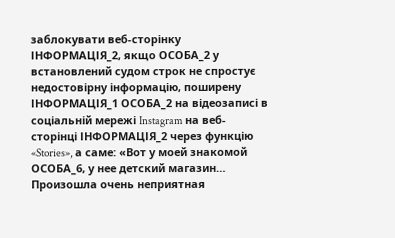заблокувати веб-сторінку ІНФОРМАЦІЯ_2, якщо ОСОБА_2 у встановлений судом строк не спростує недостовірну інформацію, поширену ІНФОРМАЦІЯ_1 ОСОБА_2 на відеозаписі в соціальній мережі Instagram на веб-сторінці ІНФОРМАЦІЯ_2 через функцію «Stories», а саме: «Вот у моей знакомой ОСОБА_6, у нее детский магазин… Произошла очень неприятная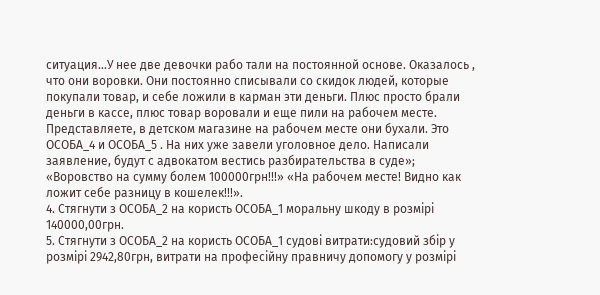ситуация…У нее две девочки рабо тали на постоянной основе. Оказалось , что они воровки. Они постоянно списывали со скидок людей, которые покупали товар, и себе ложили в карман эти деньги. Плюс просто брали деньги в кассе, плюс товар воровали и еще пили на рабочем месте. Представляете, в детском магазине на рабочем месте они бухали. Это ОСОБА_4 и ОСОБА_5 . На них уже завели уголовное дело. Написали заявление, будут с адвокатом вестись разбирательства в суде»; «Воровство на сумму болем 100000грн!!!» «На рабочем месте! Видно как ложит себе разницу в кошелек!!!».
4. Стягнути з ОСОБА_2 на користь ОСОБА_1 моральну шкоду в розмірі 140000,00грн.
5. Стягнути з ОСОБА_2 на користь ОСОБА_1 судові витрати:судовий збір у розмірі 2942,80грн, витрати на професійну правничу допомогу у розмірі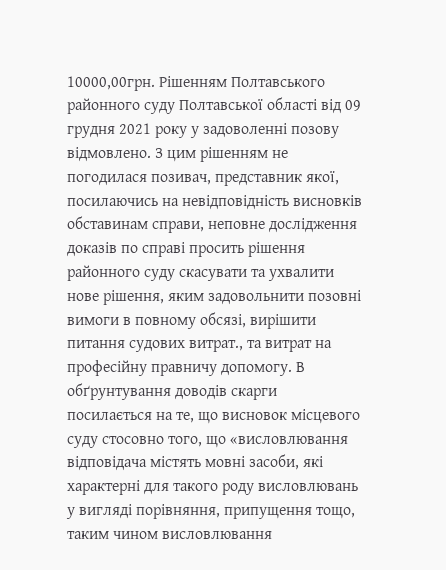10000,00грн. Рішенням Полтавського районного суду Полтавської області від 09 грудня 2021 року у задоволенні позову відмовлено. З цим рішенням не погодилася позивач, представник якої, посилаючись на невідповідність висновків обставинам справи, неповне дослідження доказів по справі просить рішення районного суду скасувати та ухвалити нове рішення, яким задовольнити позовні вимоги в повному обсязі, вирішити питання судових витрат., та витрат на професійну правничу допомогу. В обґрунтування доводів скарги посилається на те, що висновок місцевого суду стосовно того, що «висловлювання відповідача містять мовні засоби, які характерні для такого роду висловлювань у вигляді порівняння, припущення тощо, таким чином висловлювання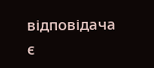відповідача є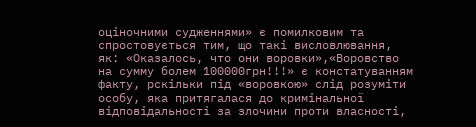оціночними судженнями» є помилковим та спростовується тим, що такі висловлювання, як: «Оказалось, что они воровки»,«Воровство на сумму болем 100000грн!!!» є констатуванням факту, рскільки під «воровкою» слід розуміти особу, яка притягалася до кримінальної відповідальності за злочини проти власності,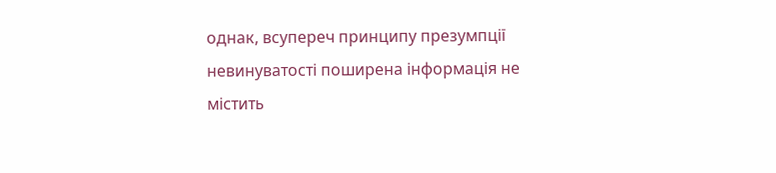однак, всупереч принципу презумпції невинуватості поширена інформація не містить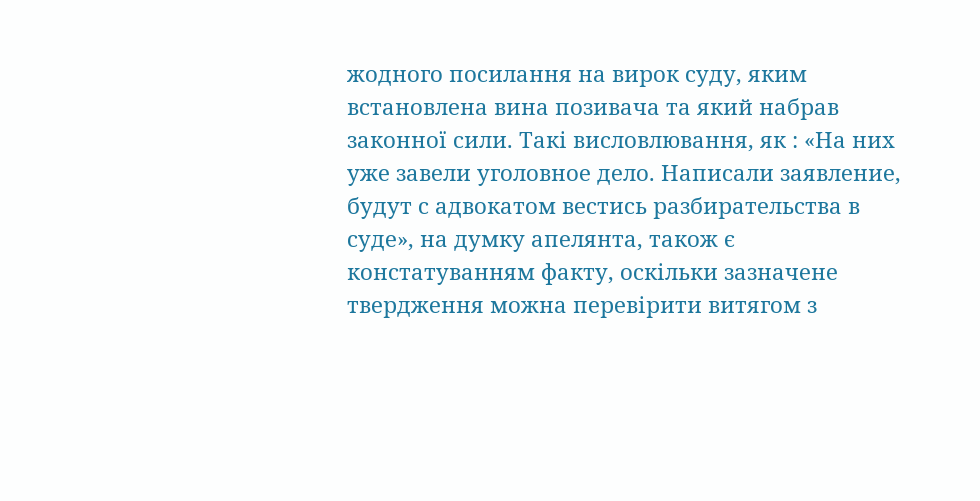жодного посилання на вирок суду, яким встановлена вина позивача та який набрав законної сили. Такі висловлювання, як : «На них уже завели уголовное дело. Написали заявление, будут с адвокатом вестись разбирательства в суде», на думку апелянта, також є констатуванням факту, оскільки зазначене твердження можна перевірити витягом з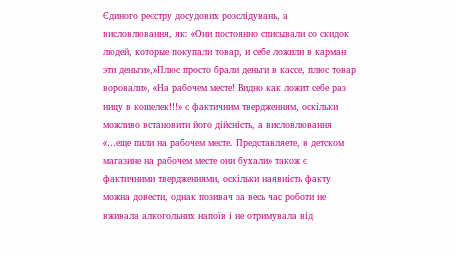Єдиного реєстру досудових розслідувань, а висловлювання, як: «Они постоянно списывали со скидок людей, которые покупали товар, и себе ложили в карман эти деньги»,»Плюс просто брали деньги в кассе, плюс товар воровали», «На рабочем месте! Видно как ложит себе раз ницу в кошелек!!!» є фактичним твердженням, оскільки можливо встановити його дійсність, а висловлювання «…еще пили на рабочем месте. Представляете, в детском магазине на рабочем месте они бухали» також є фактичними твердженнями, оскільки наявність факту можна довести, однак позивач за весь час роботи не вживала алкогольних напоїв і не отримувала від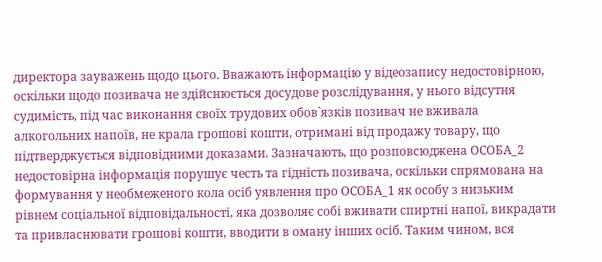директора зауважень щодо цього. Вважають інформацію у відеозапису недостовірною, оскільки щодо позивача не здійснюється досудове розслідування, у нього відсутня судимість, під час виконання своїх трудових обов`язків позивач не вживала алкогольних напоїв, не крала грошові кошти, отримані від продажу товару, що підтверджується відповідними доказами. Зазначають, що розповсюджена ОСОБА_2 недостовірна інформація порушує честь та гідність позивача, оскільки спрямована на формування у необмеженого кола осіб уявлення про ОСОБА_1 як особу з низьким рівнем соціальної відповідальності, яка дозволяє собі вживати спиртні напої, викрадати та привласнювати грошові кошти, вводити в оману інших осіб. Таким чином, вся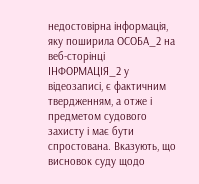недостовірна інформація, яку поширила ОСОБА_2 на веб-сторінці ІНФОРМАЦІЯ_2 у відеозаписі, є фактичним твердженням, а отже і предметом судового захисту і має бути спростована. Вказують, що висновок суду щодо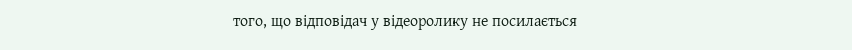того, що відповідач у відеоролику не посилається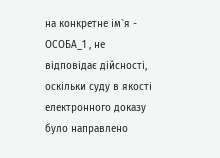на конкретне ім`я - ОСОБА_1 , не відповідає дійсності, оскільки суду в якості електронного доказу було направлено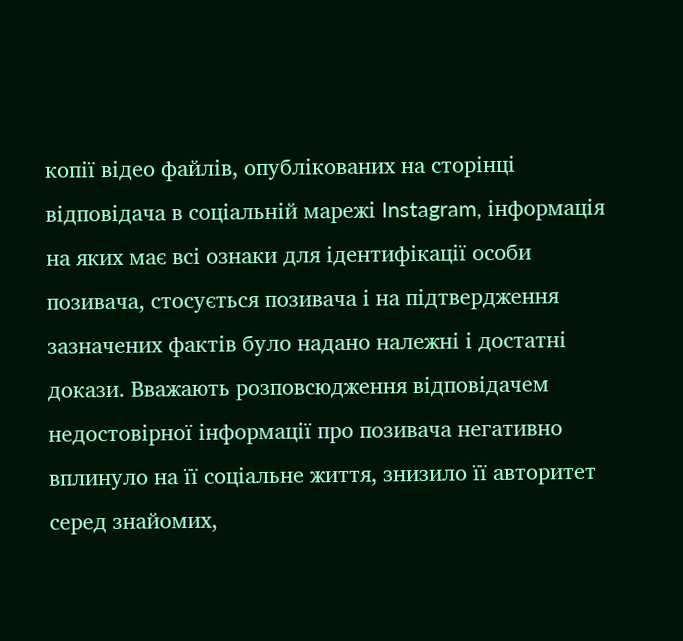копії відео файлів, опублікованих на сторінці відповідача в соціальній марежі Instagram, інформація на яких має всі ознаки для ідентифікації особи позивача, стосується позивача і на підтвердження зазначених фактів було надано належні і достатні докази. Вважають розповсюдження відповідачем недостовірної інформації про позивача негативно вплинуло на її соціальне життя, знизило її авторитет серед знайомих,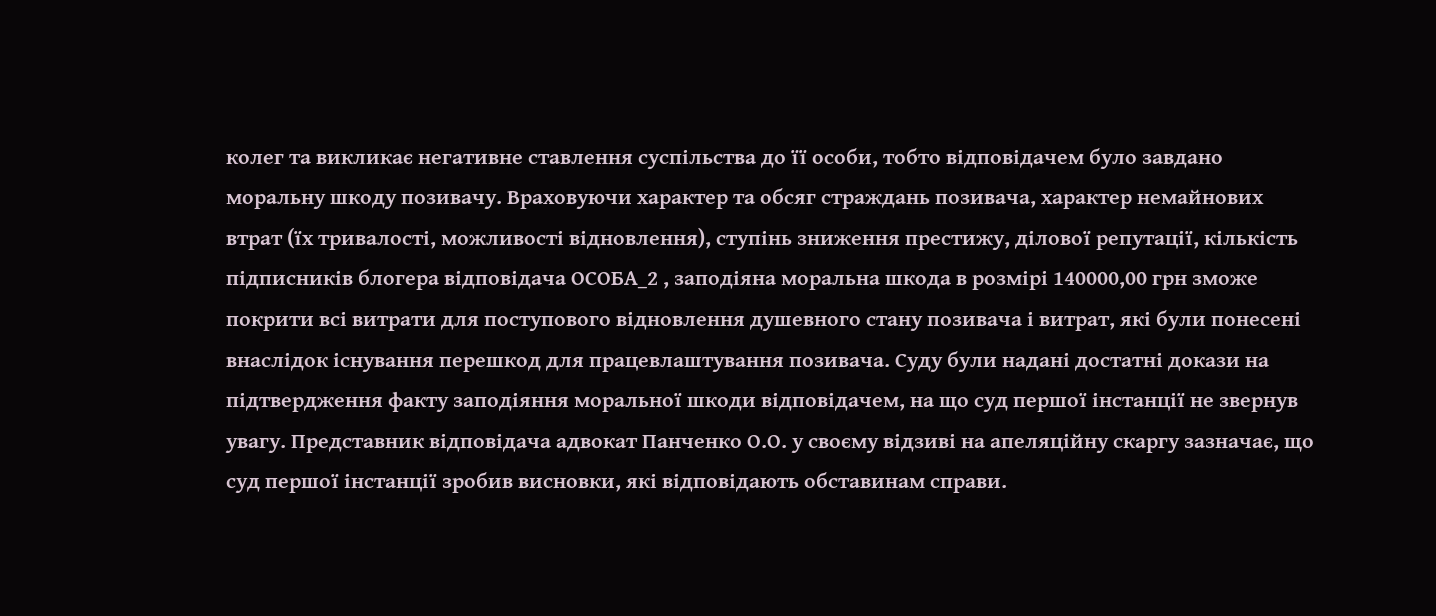колег та викликає негативне ставлення суспільства до її особи, тобто відповідачем було завдано моральну шкоду позивачу. Враховуючи характер та обсяг страждань позивача, характер немайнових втрат (їх тривалості, можливості відновлення), ступінь зниження престижу, ділової репутації, кількість підписників блогера відповідача ОСОБА_2 , заподіяна моральна шкода в розмірі 140000,00 грн зможе покрити всі витрати для поступового відновлення душевного стану позивача і витрат, які були понесені внаслідок існування перешкод для працевлаштування позивача. Суду були надані достатні докази на підтвердження факту заподіяння моральної шкоди відповідачем, на що суд першої інстанції не звернув увагу. Представник відповідача адвокат Панченко О.О. у своєму відзиві на апеляційну скаргу зазначає, що суд першої інстанції зробив висновки, які відповідають обставинам справи.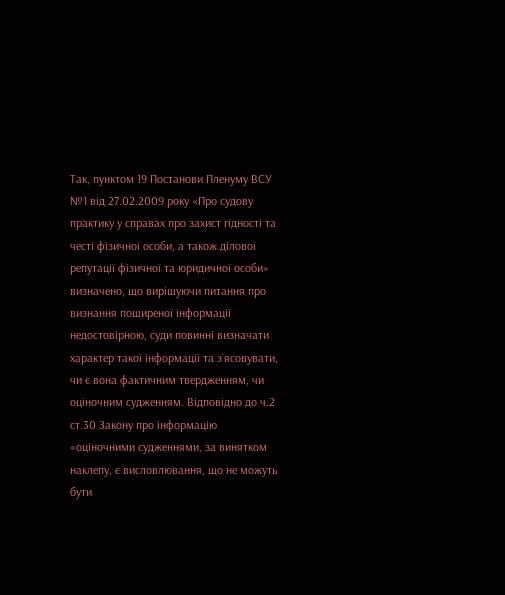Так, пунктом 19 Постанови Пленуму ВСУ №1 від 27.02.2009 року «Про судову практику у справах про захист гідності та честі фізичної особи, а також ділової репутації фізичної та юридичної особи» визначено, що вирішуючи питання про визнання поширеної інформації недостовірною, суди повинні визначати характер такої інформації та з`ясовувати, чи є вона фактичним твердженням, чи оціночним судженням. Відповідно до ч.2 ст.30 Закону про інформацію «оціночними судженнями, за винятком наклепу, є висловлювання, що не можуть бути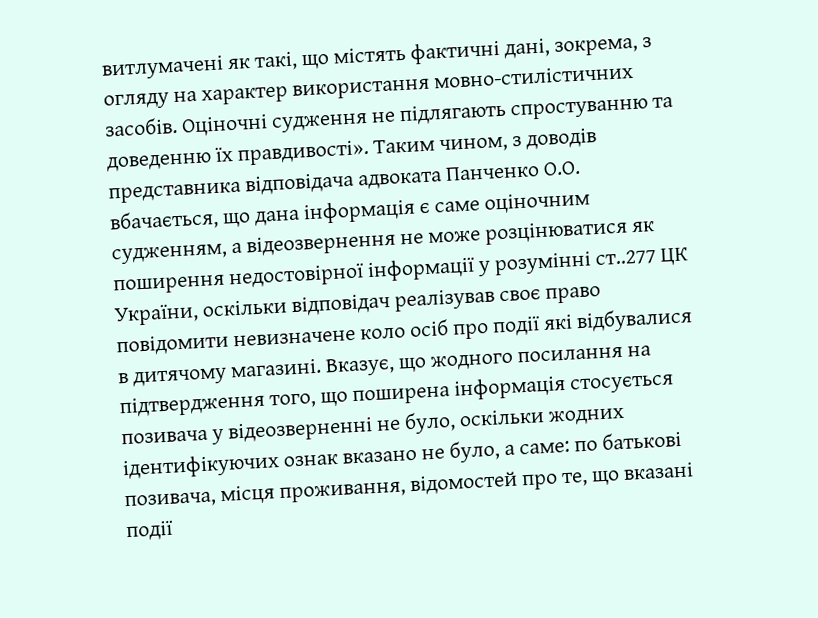витлумачені як такі, що містять фактичні дані, зокрема, з огляду на характер використання мовно-стилістичних засобів. Оціночні судження не підлягають спростуванню та доведенню їх правдивості». Таким чином, з доводів представника відповідача адвоката Панченко О.О. вбачається, що дана інформація є саме оціночним судженням, а відеозвернення не може розцінюватися як поширення недостовірної інформації у розумінні ст..277 ЦК України, оскільки відповідач реалізував своє право повідомити невизначене коло осіб про події які відбувалися в дитячому магазині. Вказує, що жодного посилання на підтвердження того, що поширена інформація стосується позивача у відеозверненні не було, оскільки жодних ідентифікуючих ознак вказано не було, а саме: по батькові позивача, місця проживання, відомостей про те, що вказані події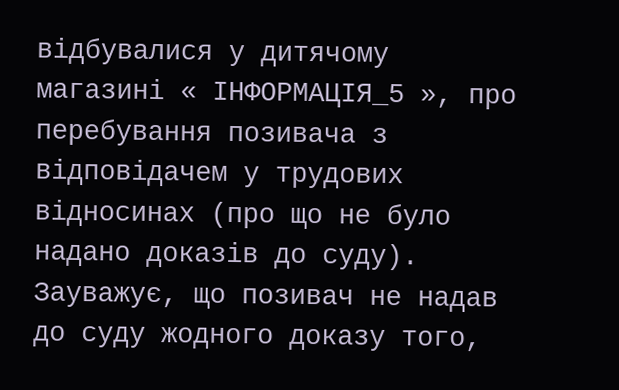відбувалися у дитячому магазині « ІНФОРМАЦІЯ_5 », про перебування позивача з відповідачем у трудових відносинах (про що не було надано доказів до суду). Зауважує, що позивач не надав до суду жодного доказу того,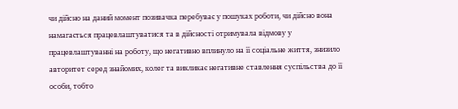чи дійсно на даний момент позивачка перебуває у пошуках роботи, чи дійсно вона намагається працевлаштуватися та в дійсності отримувала відмову у працевлаштуванні на роботу, що негативно вплинуло на її соціальне життя, знизило авторитет серед знайомих, колег та викликає негативне ставлення суспільства до її особи, тобто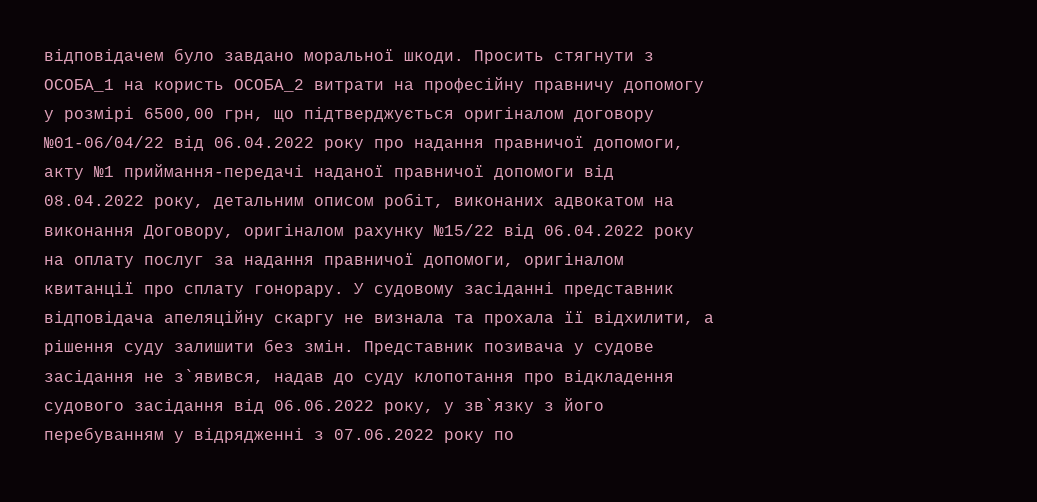відповідачем було завдано моральної шкоди. Просить стягнути з ОСОБА_1 на користь ОСОБА_2 витрати на професійну правничу допомогу у розмірі 6500,00 грн, що підтверджується оригіналом договору №01-06/04/22 від 06.04.2022 року про надання правничої допомоги, акту №1 приймання-передачі наданої правничої допомоги від 08.04.2022 року, детальним описом робіт, виконаних адвокатом на виконання Договору, оригіналом рахунку №15/22 від 06.04.2022 року на оплату послуг за надання правничої допомоги, оригіналом квитанції про сплату гонорару. У судовому засіданні представник відповідача апеляційну скаргу не визнала та прохала її відхилити, а рішення суду залишити без змін. Представник позивача у судове засідання не з`явився, надав до суду клопотання про відкладення судового засідання від 06.06.2022 року, у зв`язку з його перебуванням у відрядженні з 07.06.2022 року по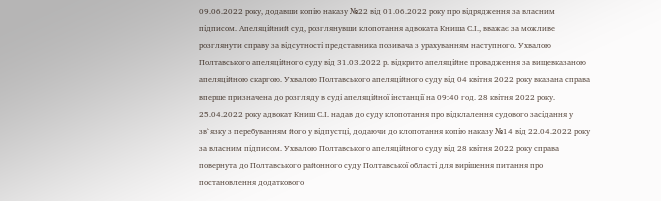09.06.2022 року, додавши копію наказу №22 від 01.06.2022 року про відрядження за власним підписом. Апеляційний суд, розглянувши клопотання адвоката Книша С.І., вважає за можливе розглянути справу за відсутності представника позивача з урахуванням наступного. Ухвалою Полтавського апеляційного суду від 31.03.2022 р. відкрито апеляційне провадження за вищевказаною апеляційною скаргою. Ухвалою Полтавського апеляційного суду від 04 квітня 2022 року вказана справа вперше призначена до розгляду в суді апеляційної інстанції на 09:40 год. 28 квітня 2022 року. 25.04.2022 року адвокат Книш С.І. надав до суду клопотання про відклалення судового засідання у зв`язку з перебуванням його у відпустці, додаючи до клопотання копію наказу №14 від 22.04.2022 року за власним підписом. Ухвалою Полтавського апеляційного суду від 28 квітня 2022 року справа повернута до Полтавського районного суду Полтавської області для вирішення питання про постановлення додаткового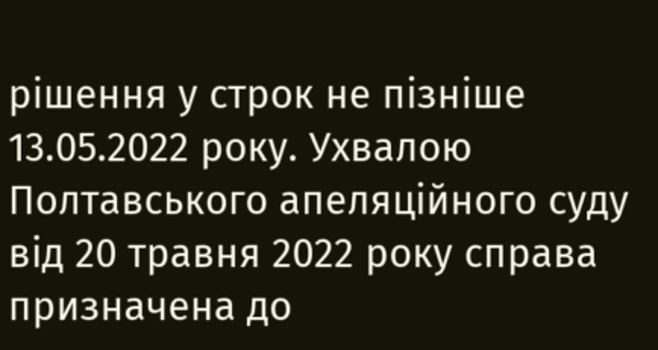рішення у строк не пізніше 13.05.2022 року. Ухвалою Полтавського апеляційного суду від 20 травня 2022 року справа призначена до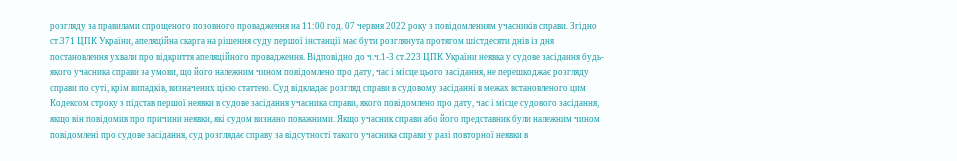розгляду за правилами спрощеного позовного провадження на 11:00 год. 07 червня 2022 року з повідомленням учасників справи. Згідно ст.371 ЦПК України, апеляційна скарга на рішення суду першої інстанції має бути розглянута протягом шістдесяти днів із дня постановлення ухвали про відкриття апеляційного провадження. Відповідно до ч.ч.1-3 ст.223 ЦПК України неявка у судове засідання будь-якого учасника справи за умови, що його належним чином повідомлено про дату, час і місце цього засідання, не перешкоджає розгляду справи по суті, крім випадків, визначених цією статтею. Суд відкладає розгляд справи в судовому засіданні в межах встановленого цим Кодексом строку з підстав першої неявки в судове засідання учасника справи, якого повідомлено про дату, час і місце судового засідання, якщо він повідомив про причини неявки, які судом визнано поважними. Якщо учасник справи або його представник були належним чином повідомлені про судове засідання, суд розглядає справу за відсутності такого учасника справи у разі повторної неявки в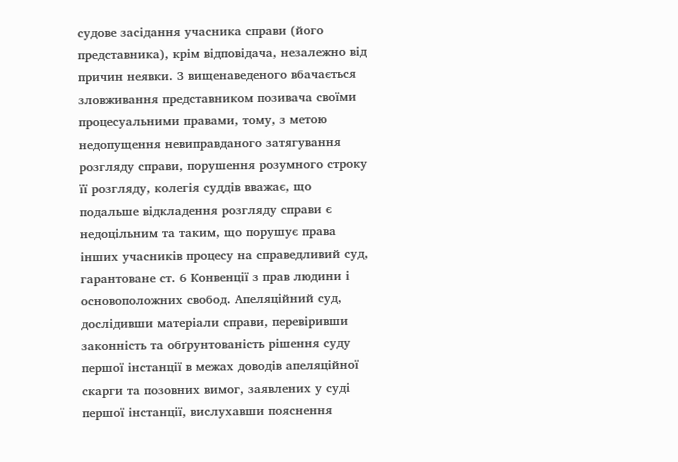судове засідання учасника справи (його представника), крім відповідача, незалежно від причин неявки. З вищенаведеного вбачається зловживання представником позивача своїми процесуальними правами, тому, з метою недопущення невиправданого затягування розгляду справи, порушення розумного строку її розгляду, колегія суддів вважає, що подальше відкладення розгляду справи є недоцільним та таким, що порушує права інших учасників процесу на справедливий суд, гарантоване ст. 6 Конвенції з прав людини і основоположних свобод. Апеляційний суд, дослідивши матеріали справи, перевіривши законність та обґрунтованість рішення суду першої інстанції в межах доводів апеляційної скарги та позовних вимог, заявлених у суді першої інстанції, вислухавши пояснення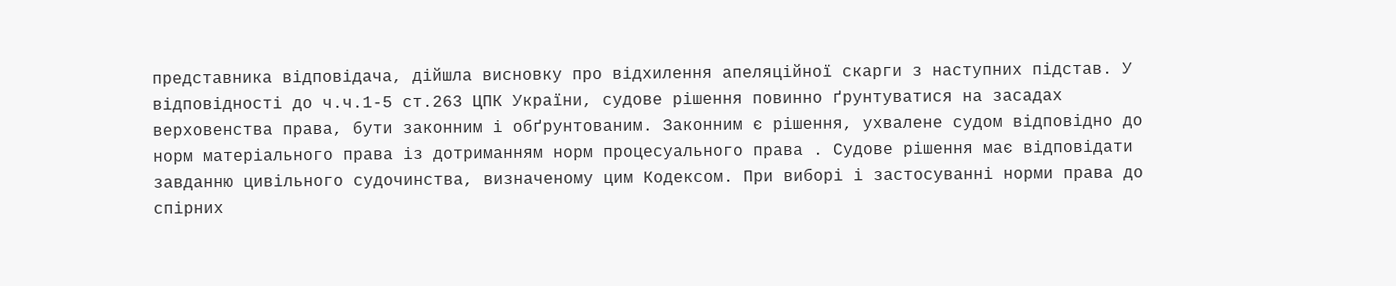представника відповідача, дійшла висновку про відхилення апеляційної скарги з наступних підстав. У відповідності до ч.ч.1-5 ст.263 ЦПК України, судове рішення повинно ґрунтуватися на засадах верховенства права, бути законним і обґрунтованим. Законним є рішення, ухвалене судом відповідно до норм матеріального права із дотриманням норм процесуального права . Судове рішення має відповідати завданню цивільного судочинства, визначеному цим Кодексом. При виборі і застосуванні норми права до спірних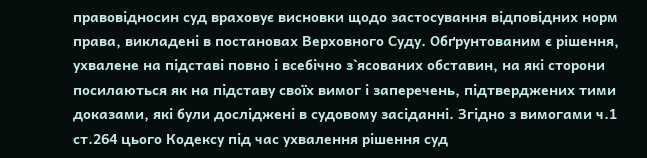правовідносин суд враховує висновки щодо застосування відповідних норм права, викладені в постановах Верховного Суду. Обґрунтованим є рішення, ухвалене на підставі повно і всебічно з`ясованих обставин, на які сторони посилаються як на підставу своїх вимог і заперечень, підтверджених тими доказами, які були досліджені в судовому засіданні. Згідно з вимогами ч.1 ст.264 цього Кодексу під час ухвалення рішення суд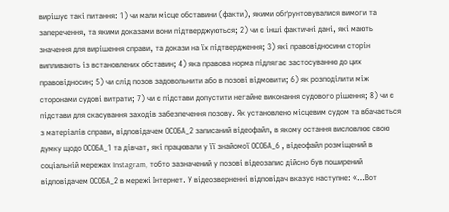вирішує такі питання: 1) чи мали місце обставини (факти), якими обґрунтовувалися вимоги та заперечення, та якими доказами вони підтверджуються; 2) чи є інші фактичні дані, які мають значення для вирішення справи, та докази на їх підтвердження; 3) які правовідносини сторін випливають із встановлених обставин; 4) яка правова норма підлягає застосуванню до цих правовідносин; 5) чи слід позов задовольнити або в позові відмовити; 6) як розподілити між сторонами судові витрати; 7) чи є підстави допустити негайне виконання судового рішення; 8) чи є підстави для скасування заходів забезпечення позову. Як установлено місцевим судом та вбачається з матеріалів справи, відповідачем ОСОБА_2 записаний відеофайл, в якому остання висловлює свою думку щодо ОСОБА_1 та дівчат, які працювали у її знайомої ОСОБА_6 , відеофайл розміщений в соціальній мережах Instagram, тобто зазначений у позові відеозапис дійсно був поширений відповідачем ОСОБА_2 в мережі Інтернет. У відеозверненні відповідач вказує наступне: «…Вот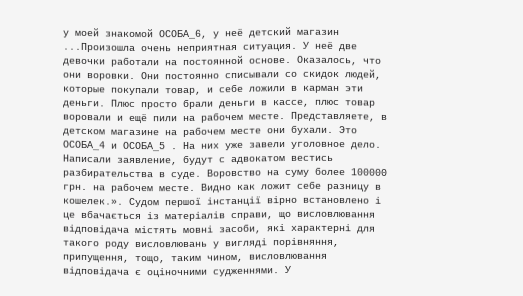у моей знакомой ОСОБА_6, у неё детский магазин ...Произошла очень неприятная ситуация. У неё две девочки работали на постоянной основе. Оказалось, что они воровки. Они постоянно списывали со скидок людей, которые покупали товар, и себе ложили в карман эти деньги. Плюс просто брали деньги в кассе, плюс товар воровали и ещё пили на рабочем месте. Представляете, в детском магазине на рабочем месте они бухали. Это ОСОБА_4 и ОСОБА_5 . На них уже завели уголовное дело. Написали заявление, будут с адвокатом вестись разбирательства в суде. Воровство на суму более 100000 грн. на рабочем месте. Видно как ложит себе разницу в кошелек.». Судом першої інстанції вірно встановлено і це вбачається із матеріалів справи, що висловлювання відповідача містять мовні засоби, які характерні для такого роду висловлювань у вигляді порівняння, припущення, тощо, таким чином, висловлювання відповідача є оціночними судженнями. У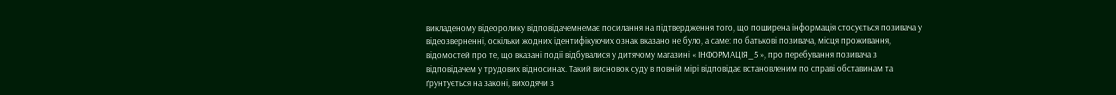викладеному відеоролику відповідачемнемає посилання на підтвердження того, що поширена інформація стосується позивача у відеозверненні, оскільки жодних ідентифікуючих ознак вказано не було, а саме: по батькові позивача, місця проживання, відомостей про те, що вказані події відбувалися у дитячому магазині « ІНФОРМАЦІЯ_5 », про перебування позивача з відповідачем у трудових відносинах. Такий висновок суду в повній мірі відповідає встановленим по справі обставинам та ґрунтується на законі, виходячи з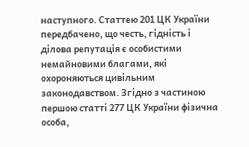наступного. Статтею 201 ЦК України передбачено, що честь, гідність і ділова репутація є особистими немайновими благами, які охороняються цивільним законодавством. Згідно з частиною першою статті 277 ЦК України фізична особа,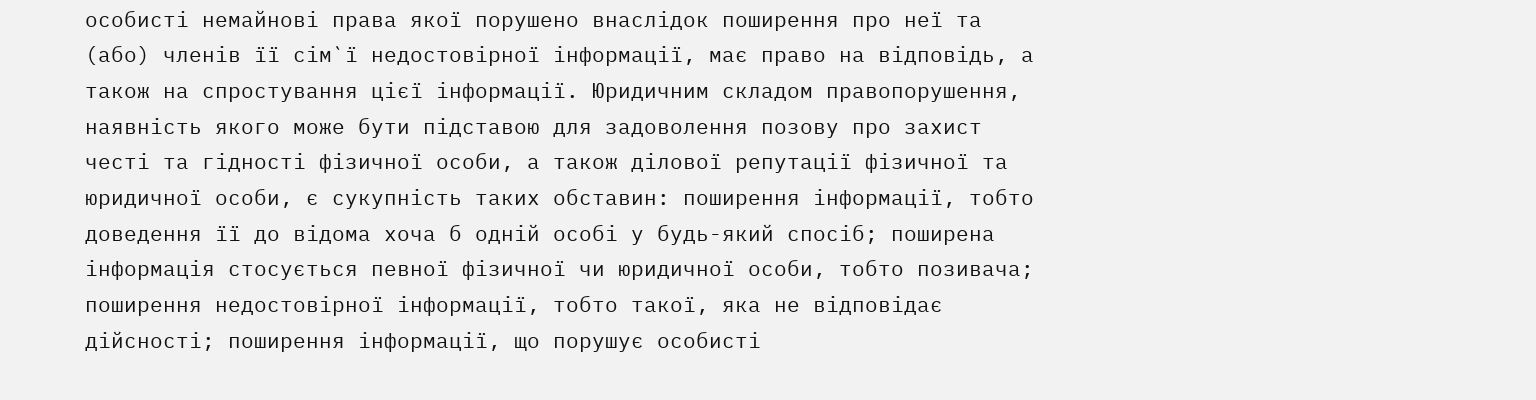особисті немайнові права якої порушено внаслідок поширення про неї та (або) членів її сім`ї недостовірної інформації, має право на відповідь, а також на спростування цієї інформації. Юридичним складом правопорушення, наявність якого може бути підставою для задоволення позову про захист честі та гідності фізичної особи, а також ділової репутації фізичної та юридичної особи, є сукупність таких обставин: поширення інформації, тобто доведення її до відома хоча б одній особі у будь-який спосіб; поширена інформація стосується певної фізичної чи юридичної особи, тобто позивача; поширення недостовірної інформації, тобто такої, яка не відповідає дійсності; поширення інформації, що порушує особисті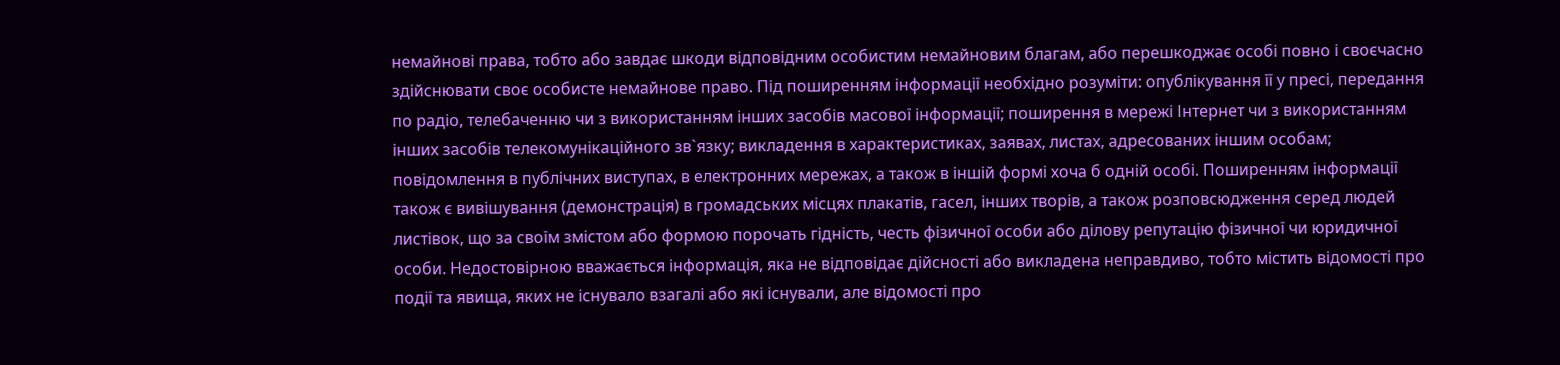немайнові права, тобто або завдає шкоди відповідним особистим немайновим благам, або перешкоджає особі повно і своєчасно здійснювати своє особисте немайнове право. Під поширенням інформації необхідно розуміти: опублікування її у пресі, передання по радіо, телебаченню чи з використанням інших засобів масової інформації; поширення в мережі Інтернет чи з використанням інших засобів телекомунікаційного зв`язку; викладення в характеристиках, заявах, листах, адресованих іншим особам; повідомлення в публічних виступах, в електронних мережах, а також в іншій формі хоча б одній особі. Поширенням інформації також є вивішування (демонстрація) в громадських місцях плакатів, гасел, інших творів, а також розповсюдження серед людей листівок, що за своїм змістом або формою порочать гідність, честь фізичної особи або ділову репутацію фізичної чи юридичної особи. Недостовірною вважається інформація, яка не відповідає дійсності або викладена неправдиво, тобто містить відомості про події та явища, яких не існувало взагалі або які існували, але відомості про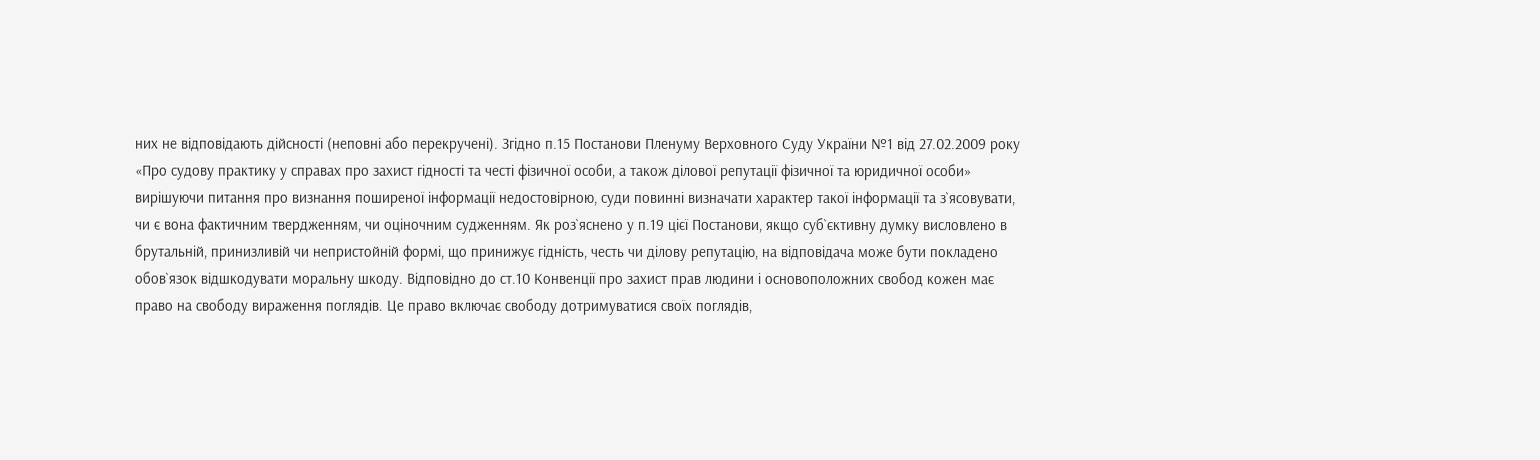них не відповідають дійсності (неповні або перекручені). Згідно п.15 Постанови Пленуму Верховного Суду України №1 від 27.02.2009 року «Про судову практику у справах про захист гідності та честі фізичної особи, а також ділової репутації фізичної та юридичної особи» вирішуючи питання про визнання поширеної інформації недостовірною, суди повинні визначати характер такої інформації та з`ясовувати, чи є вона фактичним твердженням, чи оціночним судженням. Як роз`яснено у п.19 цієї Постанови, якщо суб`єктивну думку висловлено в брутальній, принизливій чи непристойній формі, що принижує гідність, честь чи ділову репутацію, на відповідача може бути покладено обов`язок відшкодувати моральну шкоду. Відповідно до ст.10 Конвенції про захист прав людини і основоположних свобод кожен має право на свободу вираження поглядів. Це право включає свободу дотримуватися своїх поглядів,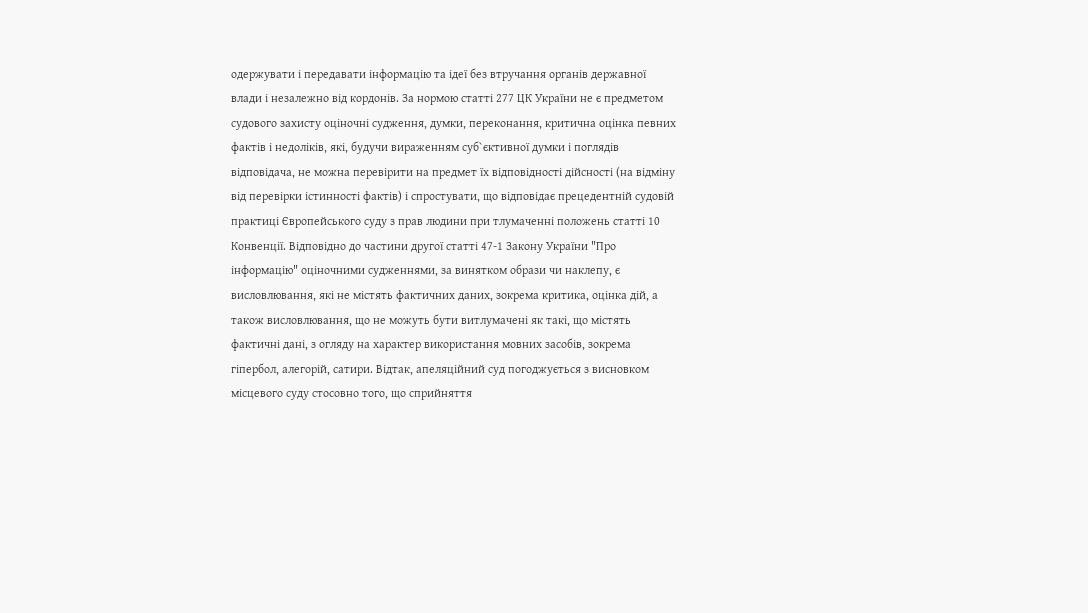одержувати і передавати інформацію та ідеї без втручання органів державної влади і незалежно від кордонів. За нормою статті 277 ЦК України не є предметом судового захисту оціночні судження, думки, переконання, критична оцінка певних фактів і недоліків, які, будучи вираженням суб`єктивної думки і поглядів відповідача, не можна перевірити на предмет їх відповідності дійсності (на відміну від перевірки істинності фактів) і спростувати, що відповідає прецедентній судовій практиці Європейського суду з прав людини при тлумаченні положень статті 10 Конвенції. Відповідно до частини другої статті 47-1 Закону України "Про інформацію" оціночними судженнями, за винятком образи чи наклепу, є висловлювання, які не містять фактичних даних, зокрема критика, оцінка дій, а також висловлювання, що не можуть бути витлумачені як такі, що містять фактичні дані, з огляду на характер використання мовних засобів, зокрема гіпербол, алегорій, сатири. Відтак, апеляційний суд погоджується з висновком місцевого суду стосовно того, що сприйняття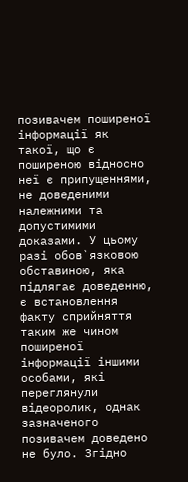позивачем поширеної інформації як такої, що є поширеною відносно неї є припущеннями, не доведеними належними та допустимими доказами. У цьому разі обов`язковою обставиною, яка підлягає доведенню, є встановлення факту сприйняття таким же чином поширеної інформації іншими особами, які переглянули відеоролик, однак зазначеного позивачем доведено не було. Згідно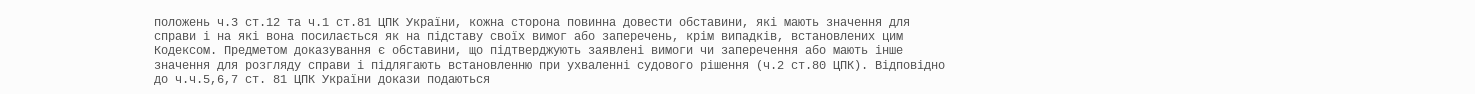положень ч.3 ст.12 та ч.1 ст.81 ЦПК України, кожна сторона повинна довести обставини, які мають значення для справи і на які вона посилається як на підставу своїх вимог або заперечень, крім випадків, встановлених цим Кодексом. Предметом доказування є обставини, що підтверджують заявлені вимоги чи заперечення або мають інше значення для розгляду справи і підлягають встановленню при ухваленні судового рішення (ч.2 ст.80 ЦПК). Відповідно до ч.ч.5,6,7 ст. 81 ЦПК України докази подаються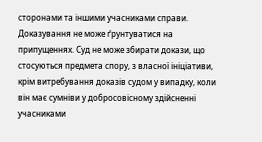сторонами та іншими учасниками справи. Доказування не може ґрунтуватися на припущеннях. Суд не може збирати докази, що стосуються предмета спору, з власної ініціативи, крім витребування доказів судом у випадку, коли він має сумніви у добросовісному здійсненні учасниками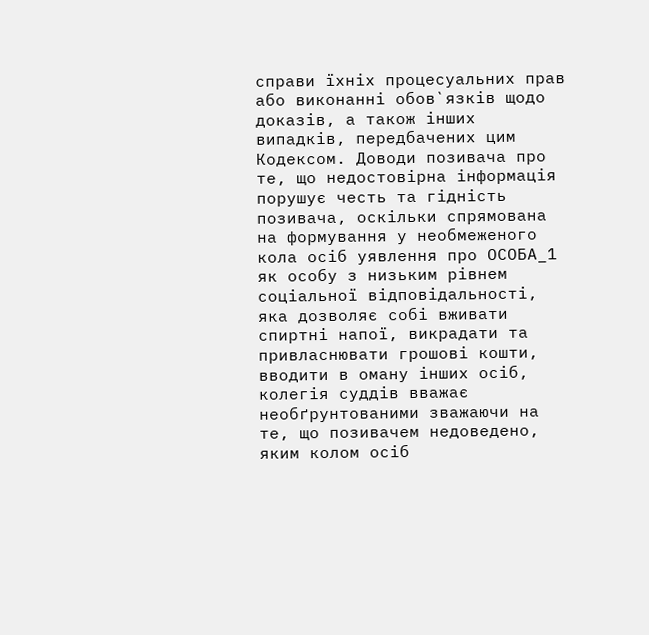справи їхніх процесуальних прав або виконанні обов`язків щодо доказів, а також інших випадків, передбачених цим Кодексом. Доводи позивача про те, що недостовірна інформація порушує честь та гідність позивача, оскільки спрямована на формування у необмеженого кола осіб уявлення про ОСОБА_1 як особу з низьким рівнем соціальної відповідальності, яка дозволяє собі вживати спиртні напої, викрадати та привласнювати грошові кошти, вводити в оману інших осіб, колегія суддів вважає необґрунтованими зважаючи на те, що позивачем недоведено, яким колом осіб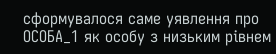сформувалося саме уявлення про ОСОБА_1 як особу з низьким рівнем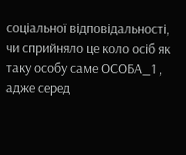соціальної відповідальності, чи сприйняло це коло осіб як таку особу саме ОСОБА_1 , адже серед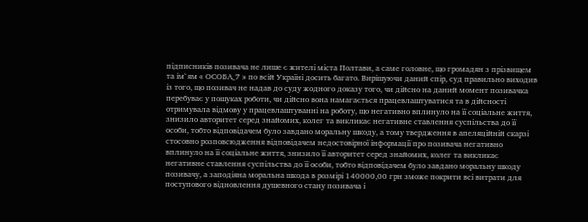підписників позивача не лише є жителі міста Полтави, а саме головне, що громадян з прізвищем та ім`ям « ОСОБА_7 » по всій Україні досить багато. Вирішуючи даний спір, суд правильно виходив із того, що позивач не надав до суду жодного доказу того, чи дійсно на даний момент позивачка перебуває у пошуках роботи, чи дійсно вона намагається працевлаштуватися та в дійсності отримувала відмову у працевлаштуванні на роботу, що негативно вплинуло на її соціальне життя, знизило авторитет серед знайомих, колег та викликає негативне ставлення суспільства до її особи, тобто відповідачем було завдано моральну шкоду, а тому твердження в апеляційній скарзі стосовно розповсюдження відповідачем недостовірної інформації про позивача негативно вплинуло на її соціальне життя, знизило її авторитет серед знайомих, колег та викликає негативне ставлення суспільства до її особи, тобто відповідачем було завдано моральну шкоду позивачу, а заподіяна моральна шкода в розмірі 140000,00 грн зможе покрити всі витрати для поступового відновлення душевного стану позивача і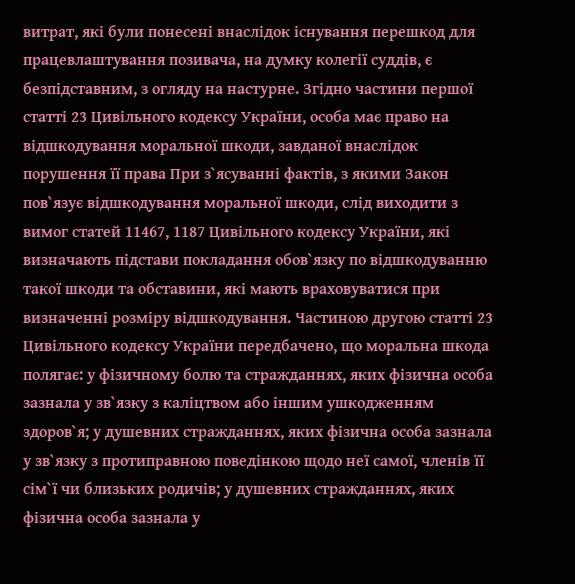витрат, які були понесені внаслідок існування перешкод для працевлаштування позивача, на думку колегії суддів, є безпідставним, з огляду на настурне. Згідно частини першої статті 23 Цивільного кодексу України, особа має право на відшкодування моральної шкоди, завданої внаслідок порушення її права При з`ясуванні фактів, з якими Закон пов`язує відшкодування моральної шкоди, слід виходити з вимог статей 11467, 1187 Цивільного кодексу України, які визначають підстави покладання обов`язку по відшкодуванню такої шкоди та обставини, які мають враховуватися при визначенні розміру відшкодування. Частиною другою статті 23 Цивільного кодексу України передбачено, що моральна шкода полягає: у фізичному болю та стражданнях, яких фізична особа зазнала у зв`язку з каліцтвом або іншим ушкодженням здоров`я; у душевних стражданнях, яких фізична особа зазнала у зв`язку з протиправною поведінкою щодо неї самої, членів її сім`ї чи близьких родичів; у душевних стражданнях, яких фізична особа зазнала у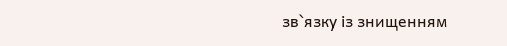зв`язку із знищенням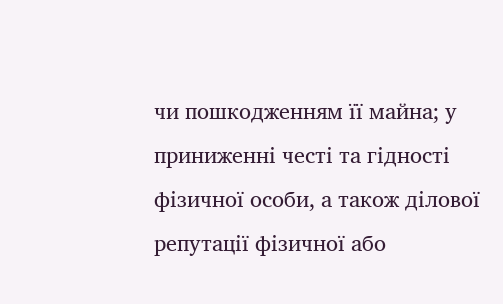чи пошкодженням її майна; у приниженні честі та гідності фізичної особи, а також ділової репутації фізичної або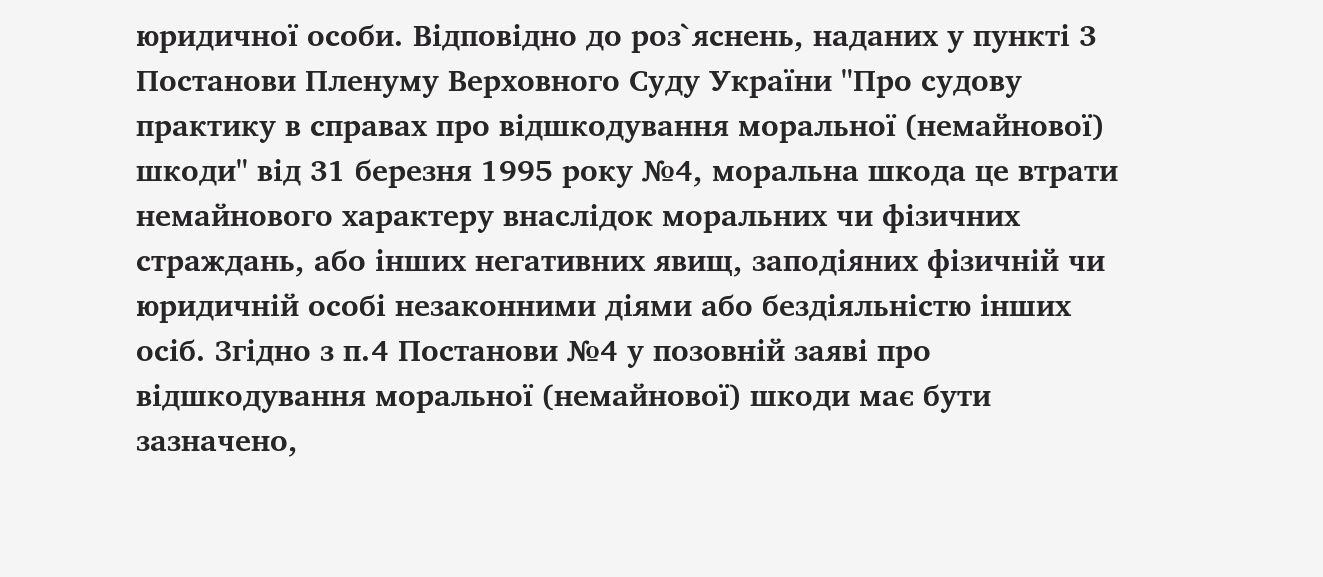юридичної особи. Відповідно до роз`яснень, наданих у пункті 3 Постанови Пленуму Верховного Суду України "Про судову практику в справах про відшкодування моральної (немайнової) шкоди" від 31 березня 1995 року №4, моральна шкода це втрати немайнового характеру внаслідок моральних чи фізичних страждань, або інших негативних явищ, заподіяних фізичній чи юридичній особі незаконними діями або бездіяльністю інших осіб. Згідно з п.4 Постанови №4 у позовній заяві про відшкодування моральної (немайнової) шкоди має бути зазначено,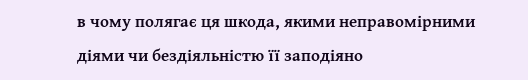в чому полягає ця шкода, якими неправомірними діями чи бездіяльністю її заподіяно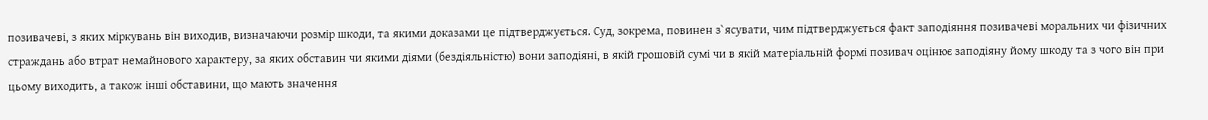позивачеві, з яких міркувань він виходив, визначаючи розмір шкоди, та якими доказами це підтверджується. Суд, зокрема, повинен з`ясувати, чим підтверджується факт заподіяння позивачеві моральних чи фізичних страждань або втрат немайнового характеру, за яких обставин чи якими діями (бездіяльністю) вони заподіяні, в якій грошовій сумі чи в якій матеріальній формі позивач оцінює заподіяну йому шкоду та з чого він при цьому виходить, а також інші обставини, що мають значення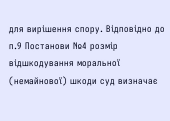для вирішення спору. Відповідно до п.9 Постанови №4 розмір відшкодування моральної (немайнової) шкоди суд визначає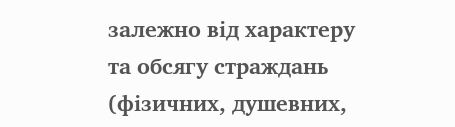залежно від характеру та обсягу страждань (фізичних, душевних,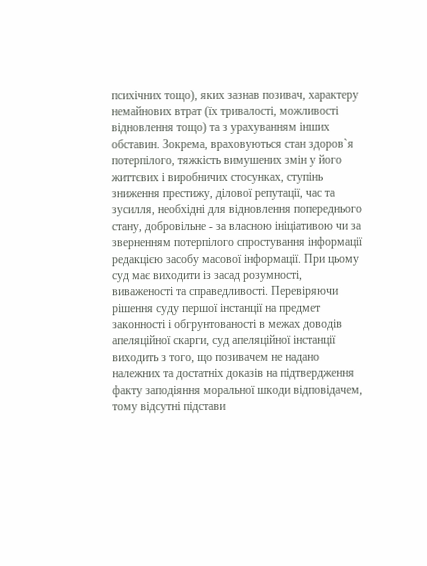психічних тощо), яких зазнав позивач, характеру немайнових втрат (їх тривалості, можливості відновлення тощо) та з урахуванням інших обставин. Зокрема, враховуються стан здоров`я потерпілого, тяжкість вимушених змін у його життєвих і виробничих стосунках, ступінь зниження престижу, ділової репутації, час та зусилля, необхідні для відновлення попереднього стану, добровільне - за власною ініціативою чи за зверненням потерпілого спростування інформації редакцією засобу масової інформації. При цьому суд має виходити із засад розумності, виваженості та справедливості. Перевіряючи рішення суду першої інстанції на предмет законності і обгрунтованості в межах доводів апеляційної скарги, суд апеляційної інстанції виходить з того, що позивачем не надано належних та достатніх доказів на підтвердження факту заподіяння моральної шкоди відповідачем, тому відсутні підстави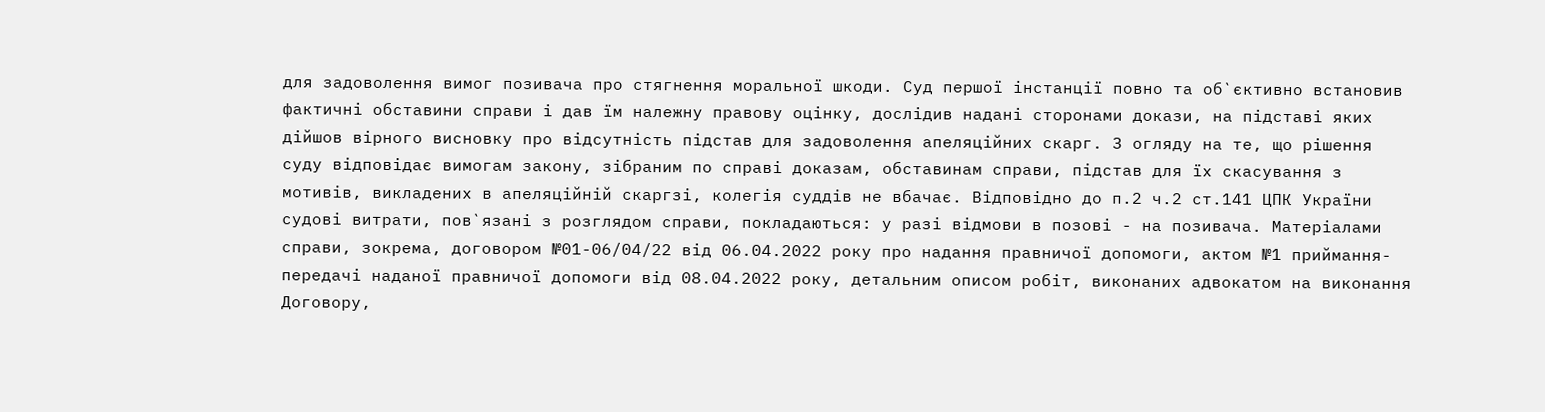для задоволення вимог позивача про стягнення моральної шкоди. Суд першої інстанції повно та об`єктивно встановив фактичні обставини справи і дав їм належну правову оцінку, дослідив надані сторонами докази, на підставі яких дійшов вірного висновку про відсутність підстав для задоволення апеляційних скарг. З огляду на те, що рішення суду відповідає вимогам закону, зібраним по справі доказам, обставинам справи, підстав для їх скасування з мотивів, викладених в апеляційній скаргзі, колегія суддів не вбачає. Відповідно до п.2 ч.2 ст.141 ЦПК України судові витрати, пов`язані з розглядом справи, покладаються: у разі відмови в позові - на позивача. Матеріалами справи, зокрема, договором №01-06/04/22 від 06.04.2022 року про надання правничої допомоги, актом №1 приймання-передачі наданої правничої допомоги від 08.04.2022 року, детальним описом робіт, виконаних адвокатом на виконання Договору,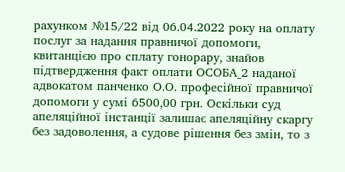рахунком №15/22 від 06.04.2022 року на оплату послуг за надання правничої допомоги, квитанцією про сплату гонорару, знайов підтвердження факт оплати ОСОБА_2 наданої адвокатом панченко О.О. професійної правничої допомоги у сумі 6500,00 грн. Оскільки суд апеляційної інстанції залишає апеляційну скаргу без задоволення, а судове рішення без змін, то з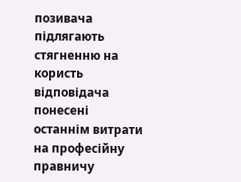позивача підлягають стягненню на користь відповідача понесені останнім витрати на професійну правничу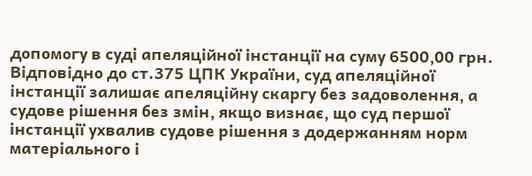допомогу в суді апеляційної інстанції на суму 6500,00 грн. Відповідно до ст.375 ЦПК України, суд апеляційної інстанції залишає апеляційну скаргу без задоволення, а судове рішення без змін, якщо визнає, що суд першої інстанції ухвалив судове рішення з додержанням норм матеріального і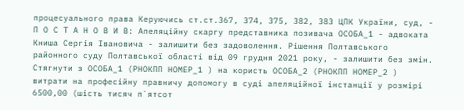процесуального права Керуючись ст.ст.367, 374, 375, 382, 383 ЦПК України, суд, - П О С Т А Н О В И В: Апеляційну скаргу представника позивача ОСОБА_1 - адвоката Книша Сергія Івановича - залишити без задоволення. Рішення Полтавського районного суду Полтавської області від 09 грудня 2021 року, - залишити без змін. Стягнути з ОСОБА_1 (РНОКПП НОМЕР_1 ) на користь ОСОБА_2 (РНОКПП НОМЕР_2 ) витрати на професійну правничу допомогу в суді апеляційної інстанції у розмірі 6500,00 (шість тисяч п`ятсот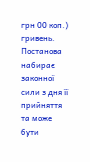грн 00 коп.) гривень. Постанова набирає законної сили з дня її прийняття та може бути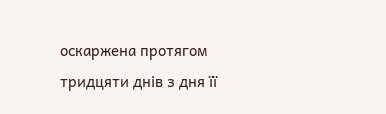оскаржена протягом тридцяти днів з дня її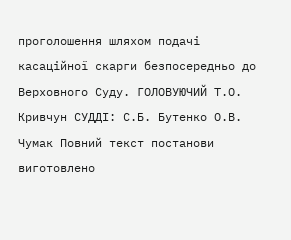проголошення шляхом подачі касаційної скарги безпосередньо до Верховного Суду. ГОЛОВУЮЧИЙ Т.О. Кривчун СУДДІ: С.Б. Бутенко О.В. Чумак Повний текст постанови виготовлено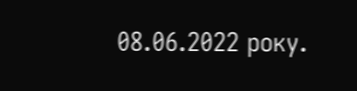08.06.2022 року.